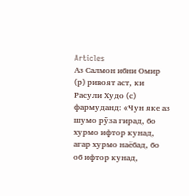Articles
Аз Салмон ибни Омир (р) ривоят аст, ки Расули Худо (с) фармуданд: «Чун яке аз шумо рӯза гирад, бо хурмо ифтор кунад, агар хурмо наёбад, бо об ифтор кунад,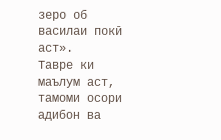зеро об василаи покӣ аст».
Тавре ки маълум аст, тамоми осори адибон ва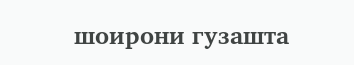шоирони гузашта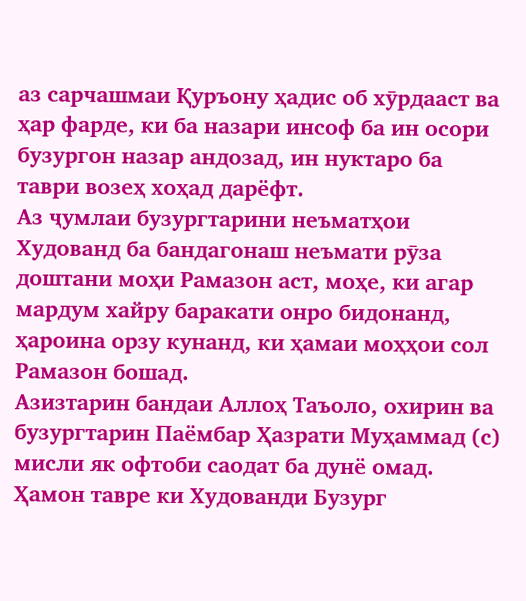аз сарчашмаи Қуръону ҳадис об хӯрдааст ва ҳар фарде, ки ба назари инсоф ба ин осори бузургон назар андозад, ин нуктаро ба таври возеҳ хоҳад дарёфт.
Аз ҷумлаи бузургтарини неъматҳои Худованд ба бандагонаш неъмати рӯза доштани моҳи Рамазон аст, моҳе, ки агар мардум хайру баракати онро бидонанд, ҳароина орзу кунанд, ки ҳамаи моҳҳои сол Рамазон бошад.
Азизтарин бандаи Аллоҳ Таъоло, охирин ва бузургтарин Паёмбар Ҳазрати Муҳаммад (с) мисли як офтоби саодат ба дунё омад. Ҳамон тавре ки Худованди Бузург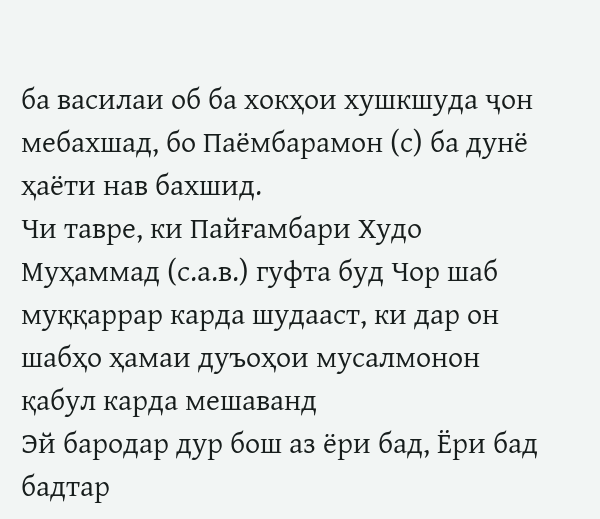ба василаи об ба хокҳои хушкшуда ҷон мебахшад, бо Паёмбарамон (с) ба дунё ҳаёти нав бахшид.
Чи тавре, ки Пайғамбари Худо Муҳаммад (с.а.в.) гуфта буд Чор шаб муққаррар карда шудааст, ки дар он шабҳо ҳамаи дуъоҳои мусалмонон қабул карда мешаванд
Эй бародар дур бош аз ёри бад, Ёри бад бадтар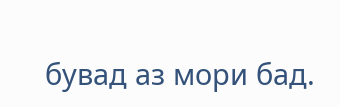бувад аз мори бад.